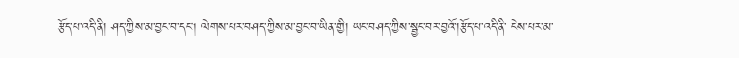རྩོད་པ་འདི་ནི། ཤད་ཀྱིས་མ་བྱང་བ་དང། ལེགས་པར་བཤད་ཀྱིས་མ་བྱང་བ་ཡིན་གྱི། ཡང་བཤད་ཀྱིས་སྦྱང་བར་བྱའོ་།རྩོད་པ་འདི་ནི་ ངེས་པར་མ་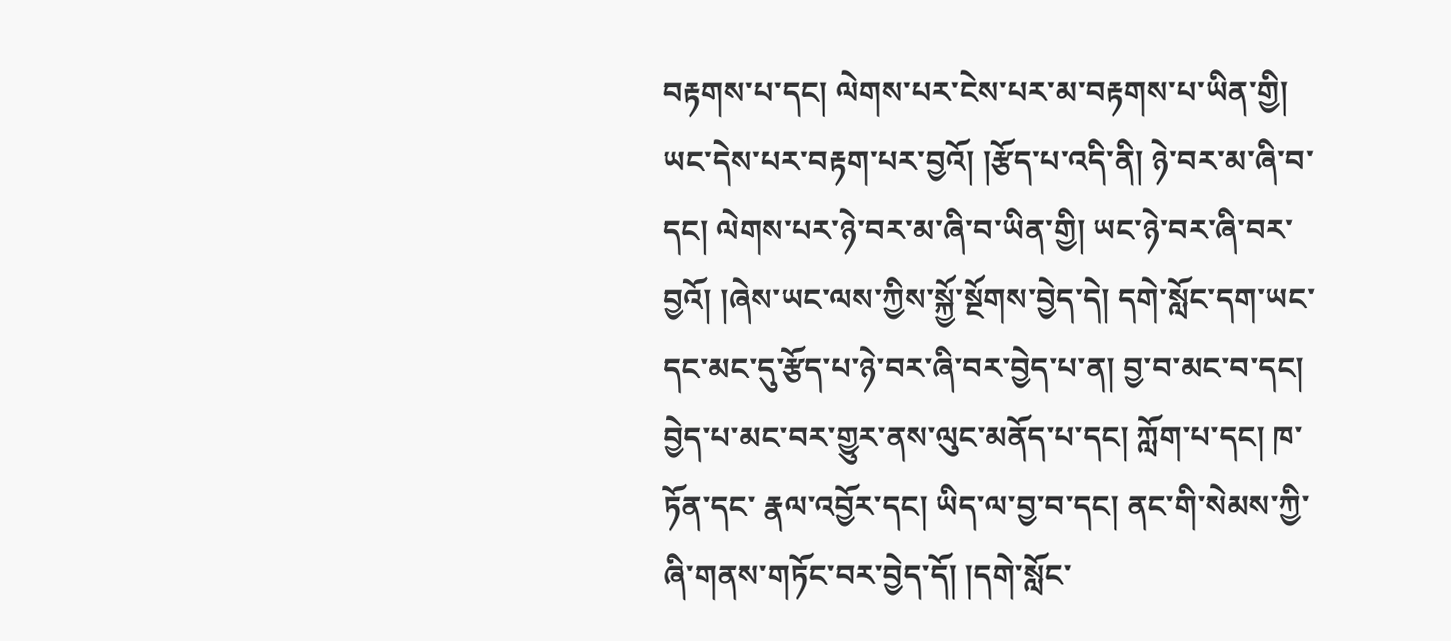བརྟགས་པ་དང། ལེགས་པར་ངེས་པར་མ་བརྟགས་པ་ཡིན་གྱི། ཡང་དེས་པར་བརྟག་པར་བྱའོ། །རྩོད་པ་འདི་ནི། ཉེ་བར་མ་ཞི་བ་དང། ལེགས་པར་ཉེ་བར་མ་ཞི་བ་ཡིན་གྱི། ཡང་ཉེ་བར་ཞི་བར་ བྱའོ། །ཞེས་ཡང་ལས་ཀྱིས་སྐྱོ་སྔོགས་བྱེད་དེ། དགེ་སློང་དག་ཡང་དང་མང་དུ་རྩོད་པ་ཉེ་བར་ཞི་བར་བྱེད་པ་ན། བྱ་བ་མང་བ་དང། བྱེད་པ་མང་བར་གྱུར་ནས་ལུང་མནོད་པ་དང། ཀློག་པ་དང། ཁ་ཏོན་དང་ རྣལ་འབྱོར་དང། ཡིད་ལ་བྱ་བ་དང། ནང་གི་སེམས་ཀྱི་ཞི་གནས་གཏོང་བར་བྱེད་དོ། །དགེ་སློང་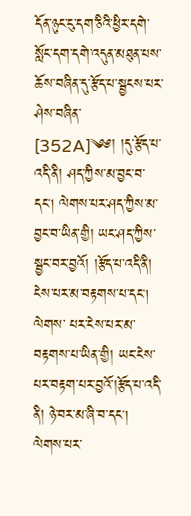དོན་ཉུང་ངུ་དག་ཅིའི་ཕྱིར་དགེ་སློང་དག་དགེ་འདུན་མཐུན་པས་ཆོས་བཞིན་དུ་རྩོད་པ་སྦྱངས་པར་ཤེས་བཞིན་ [352A]༄༅། །དུ་རྩོད་པ་འདི་ནི། ཤད་ཀྱིས་མ་བྱང་བ་དང། ལེགས་པར་ཤད་ཀྱིས་མ་བྱང་བ་ཡིན་གྱི། ཡང་ཤད་ཀྱིས་སྦྱང་བར་བྱའོ། །རྩོད་པ་འདི་ནི། ངེས་པར་མ་བརྟགས་པ་དང། ལེགས་ པར་ངེས་པར་མ་བརྟགས་པ་ཡིན་གྱི། ཡང་ངེས་པར་བརྟག་པར་བྱའོ་།རྩོད་པ་འདི་ནི། ཉེ་བར་མ་ཞི་བ་དང། ལེགས་པར་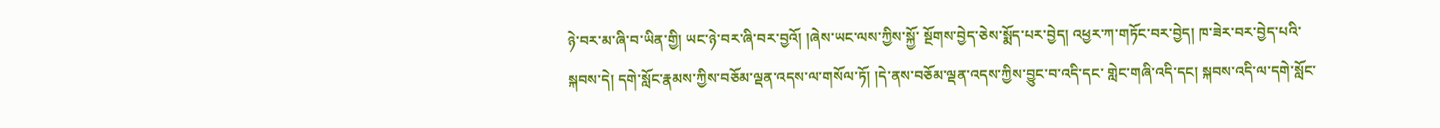ཉེ་བར་མ་ཞི་བ་ཡིན་གྱི། ཡང་ཉེ་བར་ཞི་བར་བྱའོ། །ཞེས་ཡང་ལས་ཀྱིས་སྐྱོ་ སྔོགས་བྱེད་ཅེས་སྨོད་པར་བྱེད། འཕྱར་ཀ་གཏོང་བར་བྱེད། ཁ་ཟེར་བར་བྱེད་པའི་སྐབས་དེ། དགེ་སློང་རྣམས་ཀྱིས་བཅོམ་ལྡན་འདས་ལ་གསོལ་ཏོ། །དེ་ནས་བཅོམ་ལྡན་འདས་ཀྱིས་བྱུང་བ་འདི་དང་ གླེང་གཞི་འདི་དང། སྐབས་འདི་ལ་དགེ་སློང་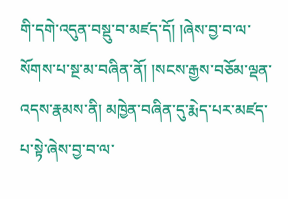གི་དགེ་འདུན་བསྡུ་བ་མཛད་དོ། །ཞེས་བྱ་བ་ལ་སོགས་པ་སྔ་མ་བཞིན་ནོ། །སངས་རྒྱས་བཅོམ་ལྡན་འདས་རྣམས་ནི། མཁྱེན་བཞིན་དུ་རྨེད་པར་མཛད་ པ་སྟེ་ཞེས་བྱ་བ་ལ་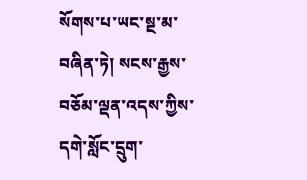སོགས་པ་ཡང་སྔ་མ་བཞིན་ཏེ། སངས་རྒྱས་བཅོམ་ལྡན་འདས་ཀྱིས་དགེ་སློང་དྲུག་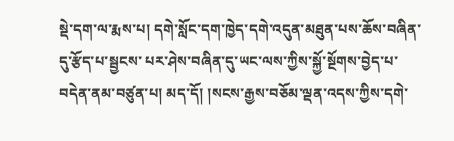སྡེ་དག་ལ་རྨས་པ། དགེ་སློང་དག་ཁྱེད་དགེ་འདུན་མཐུན་པས་ཆོས་བཞིན་དུ་རྩོད་པ་སྦྱངས་ པར་ཤེས་བཞིན་དུ་ཡང་ལས་ཀྱིས་སྐྱོ་སྔོགས་བྱེད་པ་བདེན་ནམ་བཙུན་པ། མད་དོ། །སངས་རྒྱས་བཅོམ་ལྡན་འདས་ཀྱིས་དགེ་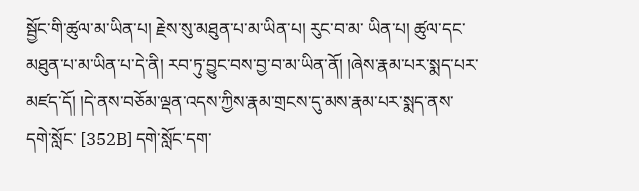སྦྱོང་གི་ཚུལ་མ་ཡིན་པ། རྗེས་སུ་མཐུན་པ་མ་ཡིན་པ། རུང་བ་མ་ ཡིན་པ། ཚུལ་དང་མཐུན་པ་མ་ཡིན་པ་དེ་ནི། རབ་ཏུ་བྱུང་བས་བྱ་བ་མ་ཡིན་ནོ། །ཞེས་རྣམ་པར་སྨད་པར་མཛད་དོ། །དེ་ནས་བཅོམ་ལྡན་འདས་ཀྱིས་རྣམ་གྲངས་དུ་མས་རྣམ་པར་སྨད་ནས་དགེ་སློང་ [352B] དགེ་སློང་དག་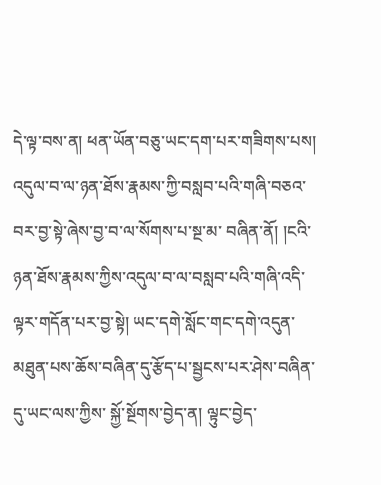དེ་ལྟ་བས་ན། ཕན་ཡོན་བཅུ་ཡང་དག་པར་གཟིགས་པས། འདུལ་བ་ལ་ཉན་ཐོས་རྣམས་ཀྱི་བསླབ་པའི་གཞི་བཅའ་བར་བྱ་སྟེ་ཞེས་བྱ་བ་ལ་སོགས་པ་སྔ་མ་ བཞིན་ནོ། །ངའི་ཉན་ཐོས་རྣམས་ཀྱིས་འདུལ་བ་ལ་བསླབ་པའི་གཞི་འདི་ལྟར་གདོན་པར་བྱ་སྟེ། ཡང་དགེ་སློང་གང་དགེ་འདུན་མཐུན་པས་ཆོས་བཞིན་དུ་རྩོད་པ་སྦྱངས་པར་ཤེས་བཞིན་དུ་ཡང་ལས་ཀྱིས་ སྐྱོ་སྔོགས་བྱེད་ན། ལྟུང་བྱེད་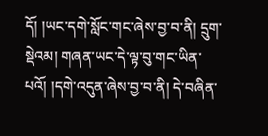དོ། །ཡང་དགེ་སློང་གང་ཞེས་བྱ་བ་ནི། དྲུག་སྡེའམ། གཞན་ཡང་དེ་ལྟ་བུ་གང་ཡིན་པའོ། །དགེ་འདུན་ཞེས་བྱ་བ་ནི། དེ་བཞིན་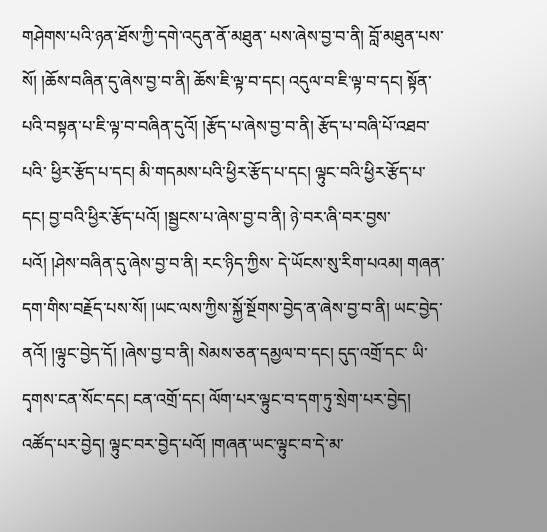གཤེགས་པའི་ཉན་ཐོས་ཀྱི་དགེ་འདུན་ནོ་མཐུན་ པས་ཞེས་བྱ་བ་ནི། བློ་མཐུན་པས་སོ། །ཆོས་བཞིན་དུ་ཞེས་བྱ་བ་ནི། ཆོས་ཇི་ལྟ་བ་དང། འདུལ་བ་ཇི་ལྟ་བ་དང། སྟོན་པའི་བསྟན་པ་ཇི་ལྟ་བ་བཞིན་དུའོ། །རྩོད་པ་ཞེས་བྱ་བ་ནི། རྩོད་པ་བཞི་པོ་འཐབ་པའི་ ཕྱིར་རྩོད་པ་དང། མི་གདམས་པའི་ཕྱིར་རྩོད་པ་དང། ལྟུང་བའི་ཕྱིར་རྩོད་པ་དང། བྱ་བའི་ཕྱིར་རྩོད་པའོ། །སྦྱངས་པ་ཞེས་བྱ་བ་ནི། ཉེ་བར་ཞི་བར་བྱས་པའོ། །ཤེས་བཞིན་དུ་ཞེས་བྱ་བ་ནི། རང་ཉིད་ཀྱིས་ དེ་ཡོངས་སུ་རིག་པའམ། གཞན་དག་གིས་བརྗོད་པས་སོ། །ཡང་ལས་ཀྱིས་སྐྱོ་སྔོགས་བྱེད་ན་ཞེས་བྱ་བ་ནི། ཡང་བྱེད་ནའོ། །ལྟུང་བྱེད་དོ། །ཞེས་བྱ་བ་ནི། སེམས་ཅན་དམྱལ་བ་དང། དུད་འགྲོ་དང་ ཡི་དྭགས་ངན་སོང་དང། ངན་འགྲོ་དང། ལོག་པར་ལྟུང་བ་དག་ཏུ་སྲེག་པར་བྱེད། འཚོད་པར་བྱེད། ལྟུང་བར་བྱེད་པའོ། །གཞན་ཡང་ལྟུང་བ་དེ་མ་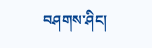བཤགས་ཤིང།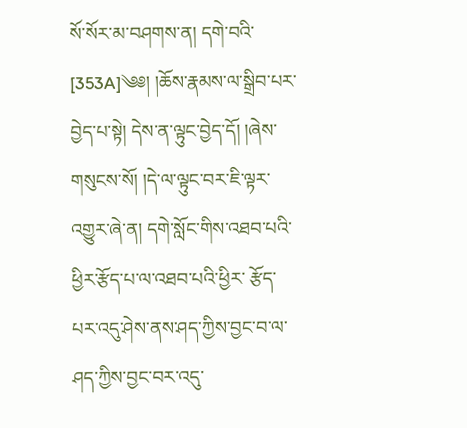སོ་སོར་མ་བཤགས་ན། དགེ་བའི་ [353A]༄༅། །ཆོས་རྣམས་ལ་སྒྲིབ་པར་བྱེད་པ་སྟེ། དེས་ན་ལྟུང་བྱེད་དོ། །ཞེས་གསུངས་སོ། །དེ་ལ་ལྟུང་བར་ཇི་ལྟར་འགྱུར་ཞེ་ན། དགེ་སློང་གིས་འཐབ་པའི་ཕྱིར་རྩོད་པ་ལ་འཐབ་པའི་ཕྱིར་ རྩོད་པར་འདུ་ཤེས་ནས་ཤད་ཀྱིས་བྱང་བ་ལ་ཤད་ཀྱིས་བྱང་བར་འདུ་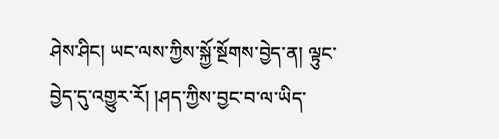ཤེས་ཤིང། ཡང་ལས་ཀྱིས་སྐྱོ་སྔོགས་བྱེད་ན། ལྟུང་བྱེད་དུ་འགྱུར་རོ། །ཤད་ཀྱིས་བྱང་བ་ལ་ཡིད་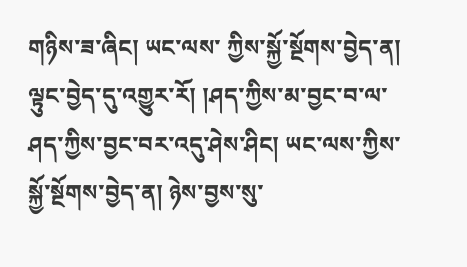གཉིས་ཟ་ཞིང། ཡང་ལས་ ཀྱིས་སྐྱོ་སྔོགས་བྱེད་ན། ལྟུང་བྱེད་དུ་འགྱུར་རོ། །ཤད་ཀྱིས་མ་བྱང་བ་ལ་ཤད་ཀྱིས་བྱང་བར་འདུ་ཤེས་ཤིང། ཡང་ལས་ཀྱིས་སྐྱོ་སྔོགས་བྱེད་ན། ཉེས་བྱས་སུ་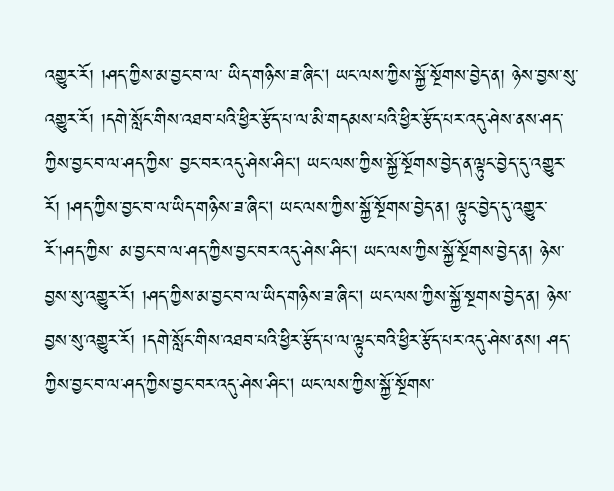འགྱུར་རོ། །ཤད་ཀྱིས་མ་བྱང་བ་ལ་ ཡིད་གཉིས་ཟ་ཞིང། ཡང་ལས་ཀྱིས་སྐྱོ་སྔོགས་བྱེད་ན། ཉེས་བྱས་སུ་འགྱུར་རོ། །དགེ་སློང་གིས་འཐབ་པའི་ཕྱིར་རྩོད་པ་ལ་མི་གདམས་པའི་ཕྱིར་རྩོད་པར་འདུ་ཤེས་ནས་ཤད་ཀྱིས་བྱང་བ་ལ་ཤད་ཀྱིས་ བྱང་བར་འདུ་ཤེས་ཤིང། ཡང་ལས་ཀྱིས་སྐྱོ་སྔོགས་བྱེད་ན་ལྟུང་བྱེད་དུ་འགྱུར་རོ། །ཤད་ཀྱིས་བྱང་བ་ལ་ཡིད་གཉིས་ཟ་ཞིང། ཡང་ལས་ཀྱིས་སྐྱོ་སྔོགས་བྱེད་ན། ལྟུང་བྱེད་དུ་འགྱུར་རོ་།ཤད་ཀྱིས་ མ་བྱང་བ་ལ་ཤད་ཀྱིས་བྱང་བར་འདུ་ཤེས་ཤིང། ཡང་ལས་ཀྱིས་སྐྱོ་སྔོགས་བྱེད་ན། ཉེས་བྱས་སུ་འགྱུར་རོ། །ཤད་ཀྱིས་མ་བྱང་བ་ལ་ཡིད་གཉིས་ཟ་ཞིང། ཡང་ལས་ཀྱིས་སྐྱོ་སྔགས་བྱེད་ན། ཉེས་ བྱས་སུ་འགྱུར་རོ། །དགེ་སློང་གིས་འཐབ་པའི་ཕྱིར་རྩོད་པ་ལ་ལྟུང་བའི་ཕྱིར་རྩོད་པར་འདུ་ཤེས་ནས། ཤད་ཀྱིས་བྱང་བ་ལ་ཤད་ཀྱིས་བྱང་བར་འདུ་ཤེས་ཤིང། ཡང་ལས་ཀྱིས་སྐྱོ་སྔོགས་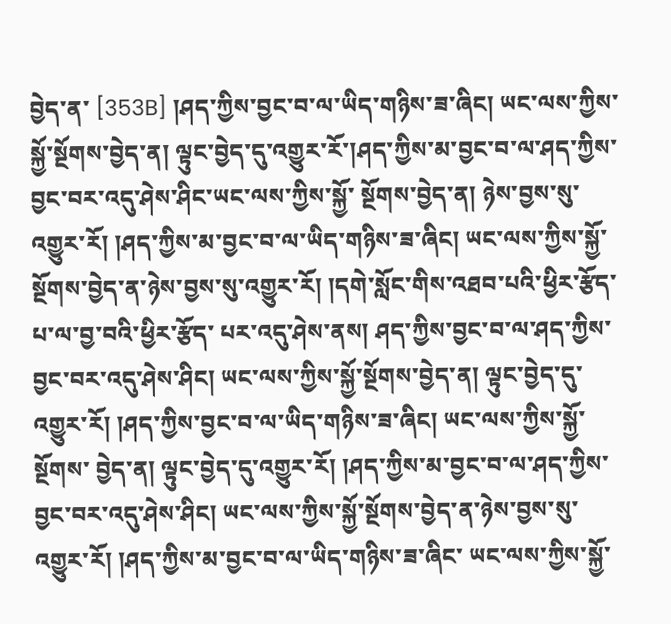བྱེད་ན་ [353B] །ཤད་ཀྱིས་བྱང་བ་ལ་ཡིད་གཉིས་ཟ་ཞིང། ཡང་ལས་ཀྱིས་སྐྱོ་སྔོགས་བྱེད་ན། ལྟུང་བྱེད་དུ་འགྱུར་རོ་།ཤད་ཀྱིས་མ་བྱང་བ་ལ་ཤད་ཀྱིས་བྱང་བར་འདུ་ཤེས་ཤིང་ཡང་ལས་ཀྱིས་སྐྱོ་ སྔོགས་བྱེད་ན། ཉེས་བྱས་སུ་འགྱུར་རོ། །ཤད་ཀྱིས་མ་བྱང་བ་ལ་ཡིད་གཉིས་ཟ་ཞིང། ཡང་ལས་ཀྱིས་སྐྱོ་སྔོགས་བྱེད་ན་ཉེས་བྱས་སུ་འགྱུར་རོ། །དགེ་སློང་གིས་འཐབ་པའི་ཕྱིར་རྩོད་པ་ལ་བྱ་བའི་ཕྱིར་རྩོད་ པར་འདུ་ཤེས་ནས། ཤད་ཀྱིས་བྱང་བ་ལ་ཤད་ཀྱིས་བྱང་བར་འདུ་ཤེས་ཤིང། ཡང་ལས་ཀྱིས་སྐྱོ་སྔོགས་བྱེད་ན། ལྟུང་བྱེད་དུ་འགྱུར་རོ། །ཤད་ཀྱིས་བྱང་བ་ལ་ཡིད་གཉིས་ཟ་ཞིང། ཡང་ལས་ཀྱིས་སྐྱོ་སྔོགས་ བྱེད་ན། ལྟུང་བྱེད་དུ་འགྱུར་རོ། །ཤད་ཀྱིས་མ་བྱང་བ་ལ་ཤད་ཀྱིས་བྱང་བར་འདུ་ཤེས་ཤིང། ཡང་ལས་ཀྱིས་སྐྱོ་སྔོགས་བྱེད་ན་ཉེས་བྱས་སུ་འགྱུར་རོ། །ཤད་ཀྱིས་མ་བྱང་བ་ལ་ཡིད་གཉིས་ཟ་ཞིང་ ཡང་ལས་ཀྱིས་སྐྱོ་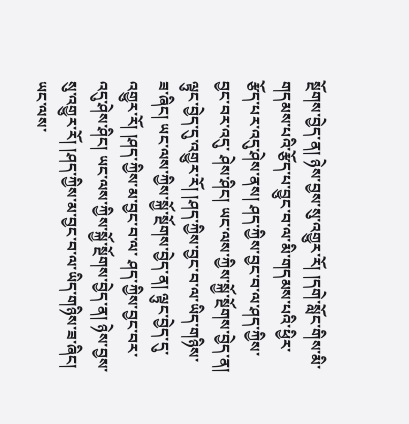སྔོགས་བྱེད་ན། ཉེས་བྱས་སུ་འགྱུར་རོ། །དགེ་སློང་གིས་མི་གདམས་པའི་རྩོད་པ་བྱུང་བ་ལ་མི་གདམས་པའི་ཕྱིར་རྩོད་པར་འདུ་ཤེས་ནས། ཤད་ཀྱིས་བྱང་བ་ལ་ཤད་ཀྱིས་བྱང་བར་འདུ་ ཤེས་ཤིང། ཡང་ལས་ཀྱིས་སྐྱོ་སྔོགས་བྱེད་ན། ལྟུང་བྱེད་དུ་འགྱུར་རོ། །ཤད་ཀྱིས་བྱང་བ་ལ་ཡིད་གཉིས་ཟ་ཞིང། ཡང་ལས་ཀྱིས་སྐྱོ་སྔོགས་བྱེད་ན། ལྟུང་བྱེད་དུ་འགྱུར་རོ། །ཤད་ཀྱིས་མ་བྱང་བ་ལ་ ཤད་ཀྱིས་བྱང་བར་འདུ་ཤེས་ཤིང། ཡང་ལས་ཀྱིས་སྐྱོ་སྔོགས་བྱེད་ན། ཉེས་བྱས་སུ་འགྱུར་རོ། །ཤད་ཀྱིས་མ་བྱང་བ་ལ་ཡིད་གཉིས་ཟ་ཞིང། ཡང་ལས་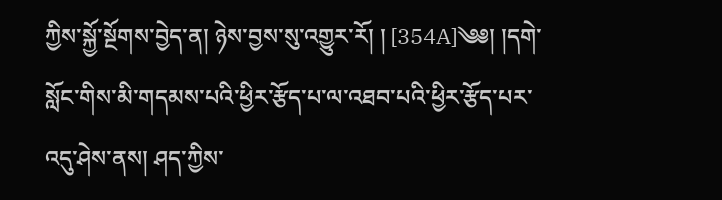ཀྱིས་སྐྱོ་སྔོགས་བྱེད་ན། ཉེས་བྱས་སུ་འགྱུར་རོ། ། [354A]༄༅། །དགེ་སློང་གིས་མི་གདམས་པའི་ཕྱིར་རྩོད་པ་ལ་འཐབ་པའི་ཕྱིར་རྩོད་པར་འདུ་ཤེས་ནས། ཤད་ཀྱིས་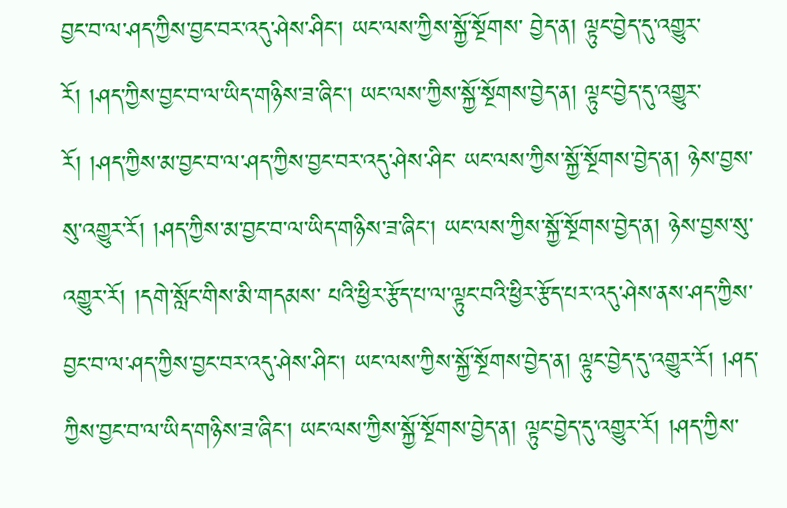བྱང་བ་ལ་ཤད་ཀྱིས་བྱང་བར་འདུ་ཤེས་ཤིང། ཡང་ལས་ཀྱིས་སྐྱོ་སྔོགས་ བྱེད་ན། ལྟུང་བྱེད་དུ་འགྱུར་རོ། །ཤད་ཀྱིས་བྱང་བ་ལ་ཡིད་གཉིས་ཟ་ཞིང། ཡང་ལས་ཀྱིས་སྐྱོ་སྔོགས་བྱེད་ན། ལྟུང་བྱེད་དུ་འགྱུར་རོ། །ཤད་ཀྱིས་མ་བྱང་བ་ལ་ཤད་ཀྱིས་བྱང་བར་འདུ་ཤེས་ཤིང་ ཡང་ལས་ཀྱིས་སྐྱོ་སྔོགས་བྱེད་ན། ཉེས་བྱས་སུ་འགྱུར་རོ། །ཤད་ཀྱིས་མ་བྱང་བ་ལ་ཡིད་གཉིས་ཟ་ཞིང། ཡང་ལས་ཀྱིས་སྐྱོ་སྔོགས་བྱེད་ན། ཉེས་བྱས་སུ་འགྱུར་རོ། །དགེ་སློང་གིས་མི་གདམས་ པའི་ཕྱིར་རྩོད་པ་ལ་ལྟུང་བའི་ཕྱིར་རྩོད་པར་འདུ་ཤེས་ནས་ཤད་ཀྱིས་བྱང་བ་ལ་ཤད་ཀྱིས་བྱང་བར་འདུ་ཤེས་ཤིང། ཡང་ལས་ཀྱིས་སྐྱོ་སྔོགས་བྱེད་ན། ལྟུང་བྱེད་དུ་འགྱུར་རོ། །ཤད་ ཀྱིས་བྱང་བ་ལ་ཡིད་གཉིས་ཟ་ཞིང། ཡང་ལས་ཀྱིས་སྐྱོ་སྔོགས་བྱེད་ན། ལྟུང་བྱེད་དུ་འགྱུར་རོ། །ཤད་ཀྱིས་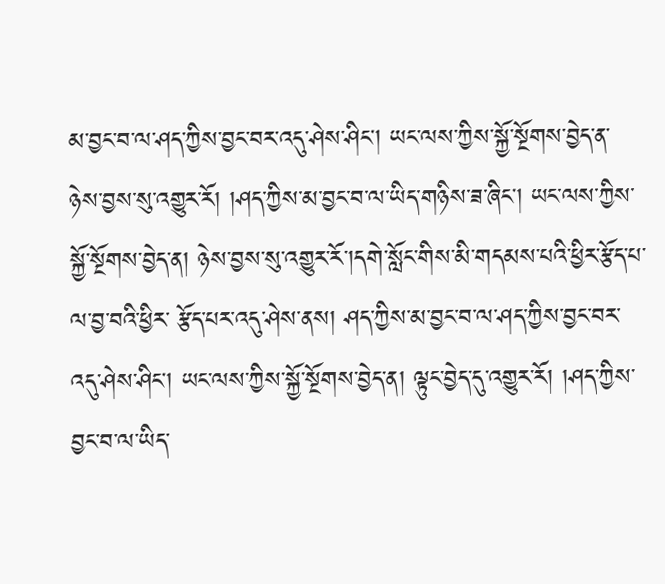མ་བྱང་བ་ལ་ཤད་ཀྱིས་བྱང་བར་འདུ་ཤེས་ཤིང། ཡང་ལས་ཀྱིས་སྐྱོ་སྔོགས་བྱེད་ན་ ཉེས་བྱས་སུ་འགྱུར་རོ། །ཤད་ཀྱིས་མ་བྱང་བ་ལ་ཡིད་གཉིས་ཟ་ཞིང། ཡང་ལས་ཀྱིས་སྐྱོ་སྔོགས་བྱེད་ན། ཉེས་བྱས་སུ་འགྱུར་རོ་།དགེ་སློང་གིས་མི་གདམས་པའི་ཕྱིར་རྩོད་པ་ལ་བྱ་བའི་ཕྱིར་ རྩོད་པར་འདུ་ཤེས་ནས། ཤད་ཀྱིས་མ་བྱང་བ་ལ་ཤད་ཀྱིས་བྱང་བར་འདུ་ཤེས་ཤིང། ཡང་ལས་ཀྱིས་སྐྱོ་སྔོགས་བྱེད་ན། ལྟུང་བྱེད་དུ་འགྱུར་རོ། །ཤད་ཀྱིས་བྱང་བ་ལ་ཡིད་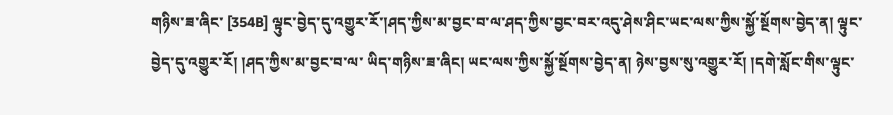གཉིས་ཟ་ཞིང་ [354B] ལྟུང་བྱེད་དུ་འགྱུར་རོ་།ཤད་ཀྱིས་མ་བྱང་བ་ལ་ཤད་ཀྱིས་བྱང་བར་འདུ་ཤེས་ཤིང་ཡང་ལས་ཀྱིས་སྐྱོ་སྔོགས་བྱེད་ན། ལྟུང་བྱེད་དུ་འགྱུར་རོ། །ཤད་ཀྱིས་མ་བྱང་བ་ལ་ ཡིད་གཉིས་ཟ་ཞིང། ཡང་ལས་ཀྱིས་སྐྱོ་སྔོགས་བྱེད་ན། ཉེས་བྱས་སུ་འགྱུར་རོ། །དགེ་སློང་གིས་ལྟུང་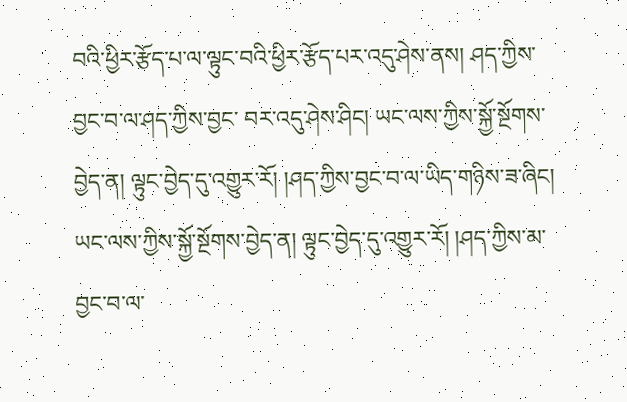བའི་ཕྱིར་རྩོད་པ་ལ་ལྟུང་བའི་ཕྱིར་རྩོད་པར་འདུ་ཤེས་ནས། ཤད་ཀྱིས་བྱང་བ་ལ་ཤད་ཀྱིས་བྱང་ བར་འདུ་ཤེས་ཤིང། ཡང་ལས་ཀྱིས་སྐྱོ་སྔོགས་བྱེད་ན། ལྟུང་བྱེད་དུ་འགྱུར་རོ། །ཤད་ཀྱིས་བྱང་བ་ལ་ཡིད་གཉིས་ཟ་ཞིང། ཡང་ལས་ཀྱིས་སྐྱོ་སྔོགས་བྱེད་ན། ལྟུང་བྱེད་དུ་འགྱུར་རོ། །ཤད་ཀྱིས་མ་ བྱང་བ་ལ་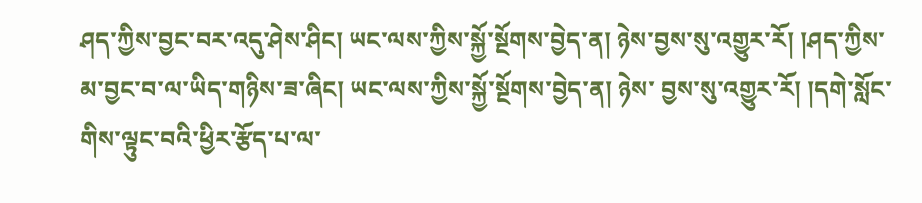ཤད་ཀྱིས་བྱང་བར་འདུ་ཤེས་ཤིང། ཡང་ལས་ཀྱིས་སྐྱོ་སྔོགས་བྱེད་ན། ཉེས་བྱས་སུ་འགྱུར་རོ། །ཤད་ཀྱིས་མ་བྱང་བ་ལ་ཡིད་གཉིས་ཟ་ཞིང། ཡང་ལས་ཀྱིས་སྐྱོ་སྔོགས་བྱེད་ན། ཉེས་ བྱས་སུ་འགྱུར་རོ། །དགེ་སློང་གིས་ལྟུང་བའི་ཕྱིར་རྩོད་པ་ལ་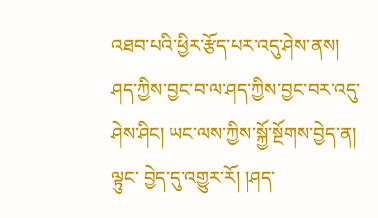འཐབ་པའི་ཕྱིར་རྩོད་པར་འདུ་ཤེས་ནས། ཤད་ཀྱིས་བྱང་བ་ལ་ཤད་ཀྱིས་བྱང་བར་འདུ་ཤེས་ཤིང། ཡང་ལས་ཀྱིས་སྐྱོ་སྔོགས་བྱེད་ན། ལྟུང་ བྱེད་དུ་འགྱུར་རོ། །ཤད་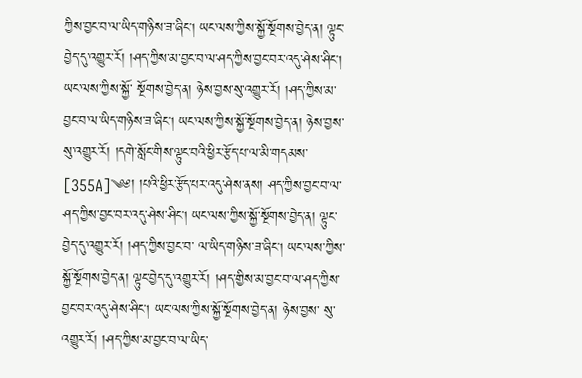ཀྱིས་བྱང་བ་ལ་ཡིད་གཉིས་ཟ་ཞིང། ཡང་ལས་ཀྱིས་སྐྱོ་སྔོགས་བྱེད་ན། ལྟུང་བྱེད་དུ་འགྱུར་རོ། །ཤད་ཀྱིས་མ་བྱང་བ་ལ་ཤད་ཀྱིས་བྱང་བར་འདུ་ཤེས་ཤིང། ཡང་ལས་ཀྱིས་སྐྱོ་ སྔོགས་བྱེད་ན། ཉེས་བྱས་སུ་འགྱུར་རོ། །ཤད་ཀྱིས་མ་བྱང་བ་ལ་ཡིད་གཉིས་ཟ་ཞིང། ཡང་ལས་ཀྱིས་སྐྱོ་སྔོགས་བྱེད་ན། ཉེས་བྱས་སུ་འགྱུར་རོ། །དགེ་སློང་གིས་ལྟུང་བའི་ཕྱིར་རྩོད་པ་ལ་མི་གདམས་ [355A]༄༅། །པའི་ཕྱིར་རྩོད་པར་འདུ་ཤེས་ནས། ཤད་ཀྱིས་བྱང་བ་ལ་ཤད་ཀྱིས་བྱང་བར་འདུ་ཤེས་ཤིང། ཡང་ལས་ཀྱིས་སྐྱོ་སྔོགས་བྱེད་ན། ལྟུང་བྱེད་དུ་འགྱུར་རོ། །ཤད་ཀྱིས་བྱང་བ་ ལ་ཡིད་གཉིས་ཟ་ཞིང། ཡང་ལས་ཀྱིས་སྐྱོ་སྔོགས་བྱེད་ན། ལྟུང་བྱེད་དུ་འགྱུར་རོ། །ཤད་གྱིས་མ་བྱང་བ་ལ་ཤད་ཀྱིས་བྱང་བར་འདུ་ཤེས་ཤིང། ཡང་ལས་ཀྱིས་སྐྱོ་སྔོགས་བྱེད་ན། ཉེས་བྱས་ སུ་འགྱུར་རོ། །ཤད་ཀྱིས་མ་བྱང་བ་ལ་ཡིད་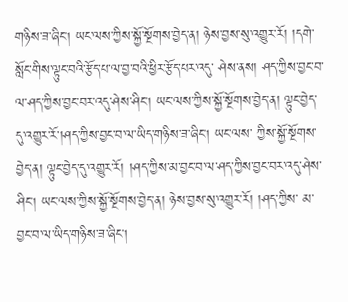གཉིས་ཟ་ཞིང། ཡང་ལས་ཀྱིས་སྐྱོ་སྔོགས་བྱེད་ན། ཉེས་བྱས་སུ་འགྱུར་རོ། །དགེ་སློང་གིས་ལྟུང་བའི་རྩོད་པ་ལ་བྱ་བའི་ཕྱིར་རྩོད་པར་འདུ་ ཤེས་ནས། ཤད་ཀྱིས་བྱང་བ་ལ་ཤད་ཀྱིས་བྱང་བར་འདུ་ཤེས་ཤིང། ཡང་ལས་ཀྱིས་སྐྱོ་སྔོགས་བྱེད་ན། ལྟུང་བྱེད་དུ་འགྱུར་རོ་།ཤད་ཀྱིས་བྱང་བ་ལ་ཡིད་གཉིས་ཟ་ཞིང། ཡང་ལས་ ཀྱིས་སྐྱོ་སྔོགས་བྱེད་ན། ལྟུང་བྱེད་དུ་འགྱུར་རོ། །ཤད་ཀྱིས་མ་བྱང་བ་ལ་ཤད་ཀྱིས་བྱང་བར་འདུ་ཤེས་ཤིང། ཡང་ལས་ཀྱིས་སྐྱོ་སྔོགས་བྱེད་ན། ཉེས་བྱས་སུ་འགྱུར་རོ། །ཤད་ཀྱིས་ མ་བྱང་བ་ལ་ཡིད་གཉིས་ཟ་ཞིང།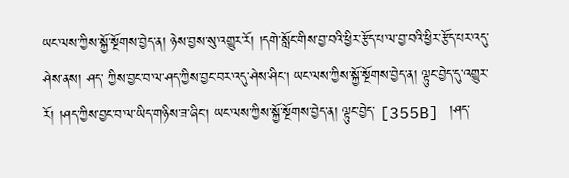ཡང་ལས་ཀྱིས་སྐྱོ་སྔོགས་བྱེད་ན། ཉེས་བྱས་སུ་འགྱུར་རོ། །དགེ་སློང་གིས་བྱ་བའི་ཕྱིར་རྩོད་པ་ལ་བྱ་བའི་ཕྱིར་རྩོད་པར་འདུ་ཤེས་ནས། ཤད་ ཀྱིས་བྱང་བ་ལ་ཤད་ཀྱིས་བྱང་བར་འདུ་ཤེས་ཤིང། ཡང་ལས་ཀྱིས་སྐྱོ་སྔོགས་བྱེད་ན། ལྟུང་བྱེད་དུ་འགྱུར་རོ། །ཤད་ཀྱིས་བྱང་བ་ལ་ཡིད་གཉིས་ཟ་ཞིང། ཡང་ལས་ཀྱིས་སྐྱོ་སྔོགས་བྱེད་ན། ལྟུང་བྱེད་ [355B] །ཤད་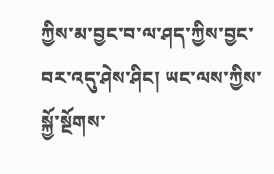ཀྱིས་མ་བྱང་བ་ལ་ཤད་ཀྱིས་བྱང་བར་འདུ་ཤེས་ཤིང། ཡང་ལས་ཀྱིས་སྐྱོ་སྔོགས་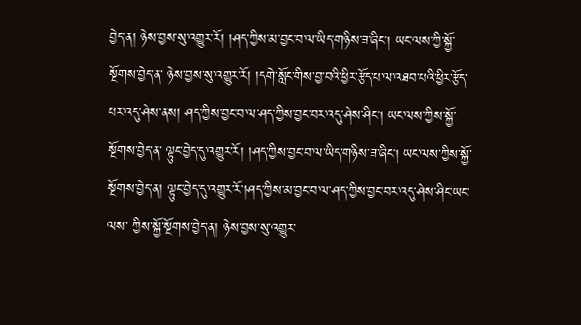བྱེད་ན། ཉེས་བྱས་སུ་འགྱུར་རོ། །ཤད་ཀྱིས་མ་བྱང་བ་ལ་ཡིད་གཉིས་ཟ་ཞིང། ཡང་ལས་ཀྱི་སྐྱོ་སྔོགས་བྱེད་ན་ ཉེས་བྱས་སུ་འགྱུར་རོ། །དགེ་སློང་གིས་བྱ་བའི་ཕྱིར་རྩོད་པ་ལ་འཐབ་པའི་ཕྱིར་རྩོད་པར་འདུ་ཤེས་ནས། ཤད་ཀྱིས་བྱང་བ་ལ་ཤད་ཀྱིས་བྱང་བར་འདུ་ཤེས་ཤིང། ཡང་ལས་ཀྱིས་སྐྱོ་སྔོགས་བྱེད་ན་ ལྟུང་བྱེད་དུ་འགྱུར་རོ། །ཤད་ཀྱིས་བྱང་བ་ལ་ཡིད་གཉིས་ཟ་ཞིང། ཡང་ལས་ཀྱིས་སྐྱོ་སྔོགས་བྱེད་ན། ལྟུང་བྱེད་དུ་འགྱུར་རོ་།ཤད་ཀྱིས་མ་བྱང་བ་ལ་ཤད་ཀྱིས་བྱང་བར་འདུ་ཤེས་ཤིང་ཡང་ལས་ ཀྱིས་སྐྱོ་སྔོགས་བྱེད་ན། ཉེས་བྱས་སུ་འགྱུར་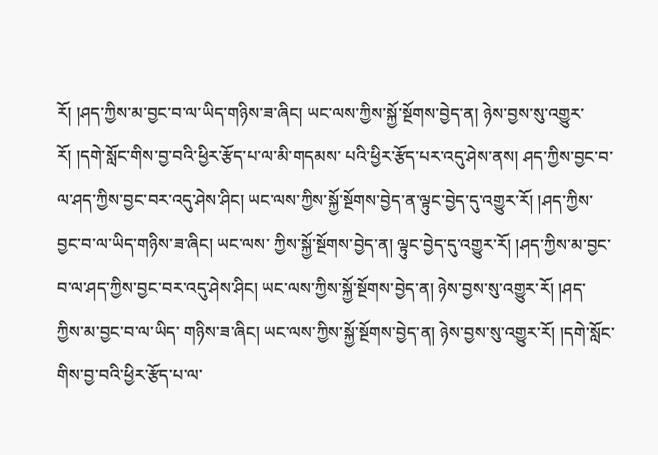རོ། །ཤད་ཀྱིས་མ་བྱང་བ་ལ་ཡིད་གཉིས་ཟ་ཞིང། ཡང་ལས་ཀྱིས་སྐྱོ་སྔོགས་བྱེད་ན། ཉེས་བྱས་སུ་འགྱུར་རོ། །དགེ་སློང་གིས་བྱ་བའི་ཕྱིར་རྩོད་པ་ལ་མི་གདམས་ པའི་ཕྱིར་རྩོད་པར་འདུ་ཤེས་ནས། ཤད་ཀྱིས་བྱང་བ་ལ་ཤད་ཀྱིས་བྱང་བར་འདུ་ཤེས་ཤིང། ཡང་ལས་ཀྱིས་སྐྱོ་སྔོགས་བྱེད་ན་ལྟུང་བྱེད་དུ་འགྱུར་རོ། །ཤད་ཀྱིས་བྱང་བ་ལ་ཡིད་གཉིས་ཟ་ཞིང། ཡང་ལས་ ཀྱིས་སྐྱོ་སྔོགས་བྱེད་ན། ལྟུང་བྱེད་དུ་འགྱུར་རོ། །ཤད་ཀྱིས་མ་བྱང་བ་ལ་ཤད་ཀྱིས་བྱང་བར་འདུ་ཤེས་ཤིང། ཡང་ལས་ཀྱིས་སྐྱོ་སྔོགས་བྱེད་ན། ཉེས་བྱས་སུ་འགྱུར་རོ། །ཤད་ཀྱིས་མ་བྱང་བ་ལ་ཡིད་ གཉིས་ཟ་ཞིང། ཡང་ལས་ཀྱིས་སྐྱོ་སྔོགས་བྱེད་ན། ཉེས་བྱས་སུ་འགྱུར་རོ། །དགེ་སློང་གིས་བྱ་བའི་ཕྱིར་རྩོད་པ་ལ་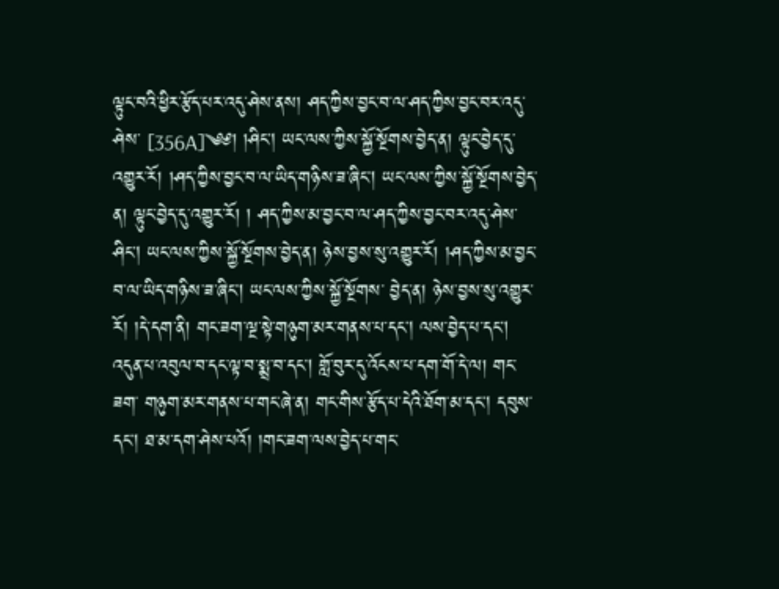ལྟུང་བའི་ཕྱིར་རྩོད་པར་འདུ་ཤེས་ནས། ཤད་ཀྱིས་བྱང་བ་ལ་ཤད་ཀྱིས་བྱང་བར་འདུ་ཤེས་ [356A]༄༅། །ཤིང། ཡང་ལས་ཀྱིས་སྐྱོ་སྔོགས་བྱེད་ན། ལྟུང་བྱེད་དུ་འགྱུར་རོ། །ཤད་ཀྱིས་བྱང་བ་ལ་ཡིད་གཉིས་ཟ་ཞིང། ཡང་ལས་ཀྱིས་སྐྱོ་སྔོགས་བྱེད་ན། ལྟུང་བྱེད་དུ་འགྱུར་རོ། ། ཤད་ཀྱིས་མ་བྱང་བ་ལ་ཤད་ཀྱིས་བྱང་བར་འདུ་ཤེས་ཤིང། ཡང་ལས་ཀྱིས་སྐྱོ་སྔོགས་བྱེད་ན། ཉེས་བྱས་སུ་འགྱུར་རོ། །ཤད་ཀྱིས་མ་བྱང་བ་ལ་ཡིད་གཉིས་ཟ་ཞིང། ཡང་ལས་ཀྱིས་སྐྱོ་སྔོགས་ བྱེད་ན། ཉེས་བྱས་སུ་འགྱུར་རོ། །དེ་དག་ནི། གང་ཟག་ལྔ་སྟེ་གཉུག་མར་གནས་པ་དང། ལས་བྱེད་པ་དང། འདུན་པ་འབུལ་བ་དང་ལྟ་བ་སྨྲ་བ་དང། གློ་བུར་དུ་འོངས་པ་དག་གོ་དེ་ལ། གང་ཟག་ གཉུག་མར་གནས་པ་གང་ཞེ་ན། གང་གིས་རྩོད་པ་དེའི་ཐོག་མ་དང། དབུས་དང། ཐ་མ་དག་ཤེས་པའོ། །གང་ཟག་ལས་བྱེད་པ་གང་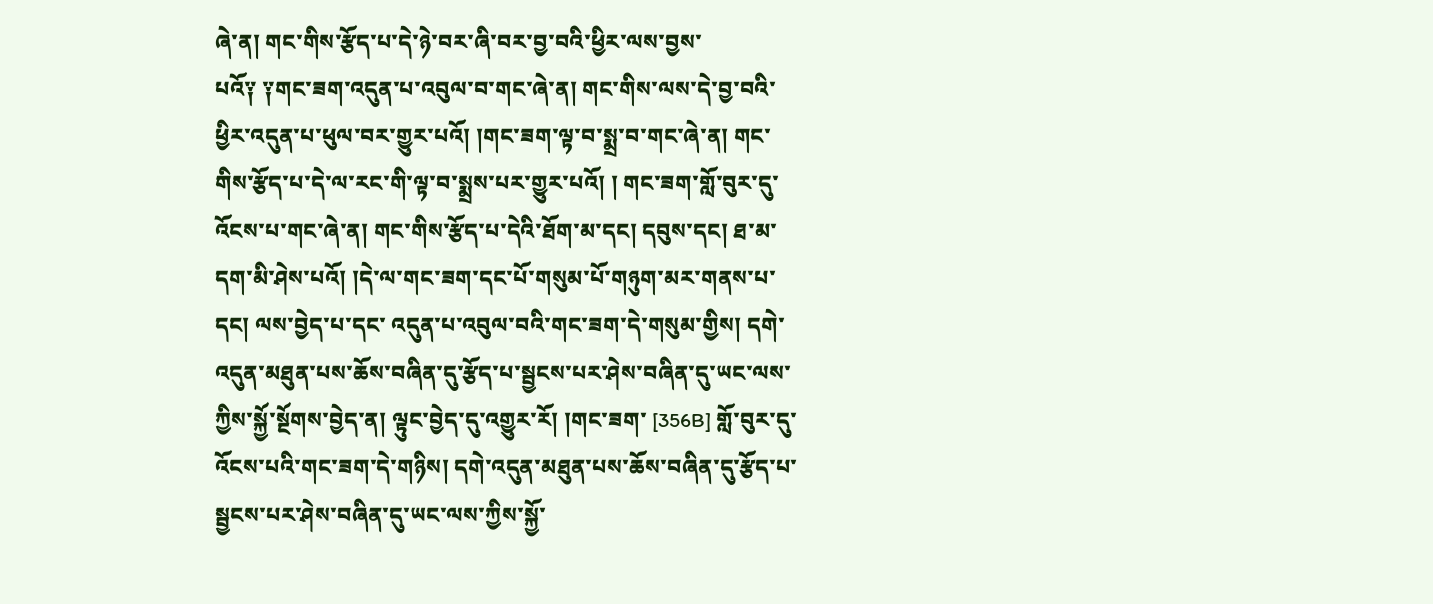ཞེ་ན། གང་གིས་རྩོད་པ་དེ་ཉེ་བར་ཞི་བར་བྱ་བའི་ཕྱིར་ལས་བྱས་ པའོ༑ ༑གང་ཟག་འདུན་པ་འབུལ་བ་གང་ཞེ་ན། གང་གིས་ལས་དེ་བྱ་བའི་ཕྱིར་འདུན་པ་ཕུལ་བར་གྱུར་པའོ། །གང་ཟག་ལྟ་བ་སྨྲ་བ་གང་ཞེ་ན། གང་གིས་རྩོད་པ་དེ་ལ་རང་གི་ལྟ་བ་སྨྲས་པར་གྱུར་པའོ། ། གང་ཟག་གློ་བུར་དུ་འོངས་པ་གང་ཞེ་ན། གང་གིས་རྩོད་པ་དེའི་ཐོག་མ་དང། དབུས་དང། ཐ་མ་དག་མི་ཤེས་པའོ། །དེ་ལ་གང་ཟག་དང་པོ་གསུམ་པོ་གཉུག་མར་གནས་པ་དང། ལས་བྱེད་པ་དང་ འདུན་པ་འབུལ་བའི་གང་ཟག་དེ་གསུམ་གྱིས། དགེ་འདུན་མཐུན་པས་ཆོས་བཞིན་དུ་རྩོད་པ་སྦྱངས་པར་ཤེས་བཞིན་དུ་ཡང་ལས་ཀྱིས་སྐྱོ་སྔོགས་བྱེད་ན། ལྟུང་བྱེད་དུ་འགྱུར་རོ། །གང་ཟག་ [356B] གློ་བུར་དུ་འོངས་པའི་གང་ཟག་དེ་གཉིས། དགེ་འདུན་མཐུན་པས་ཆོས་བཞིན་དུ་རྩོད་པ་སྦྱངས་པར་ཤེས་བཞིན་དུ་ཡང་ལས་ཀྱིས་སྐྱོ་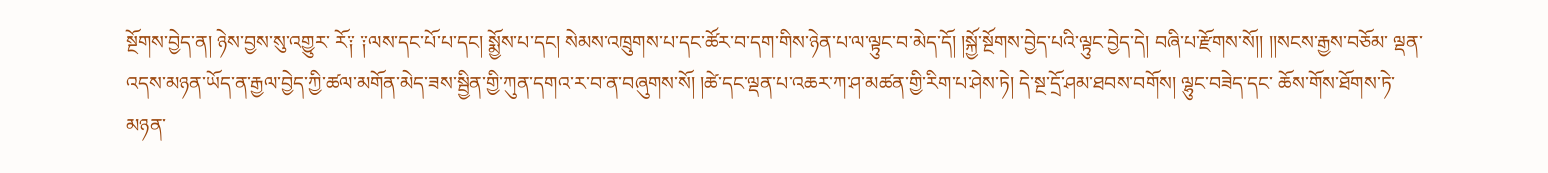སྔོགས་བྱེད་ན། ཉེས་བྱས་སུ་འགྱུར་ རོ༑ ༑ལས་དང་པོ་པ་དང། སྨྱོས་པ་དང། སེམས་འཁྲུགས་པ་དང་ཚོར་བ་དག་གིས་ཉེན་པ་ལ་ལྟུང་བ་མེད་དོ། །སྐྱོ་སྔོགས་བྱེད་པའི་ལྟུང་བྱེད་དེ། བཞི་པ་རྫོགས་སོ།། །།སངས་རྒྱས་བཅོམ་ ལྡན་འདས་མཉན་ཡོད་ན་རྒྱལ་བྱེད་ཀྱི་ཚལ་མགོན་མེད་ཟས་སྦྱིན་གྱི་ཀུན་དགའ་ར་བ་ན་བཞུགས་སོ། །ཚེ་དང་ལྡན་པ་འཆར་ཀ་ཤ་མཚན་གྱི་རིག་པ་ཤེས་ཏེ། དེ་སྔ་དྲོ་ཤམ་ཐབས་བགོས། ལྷུང་བཟེད་དང་ ཆོས་གོས་ཐོགས་ཏེ་མཉན་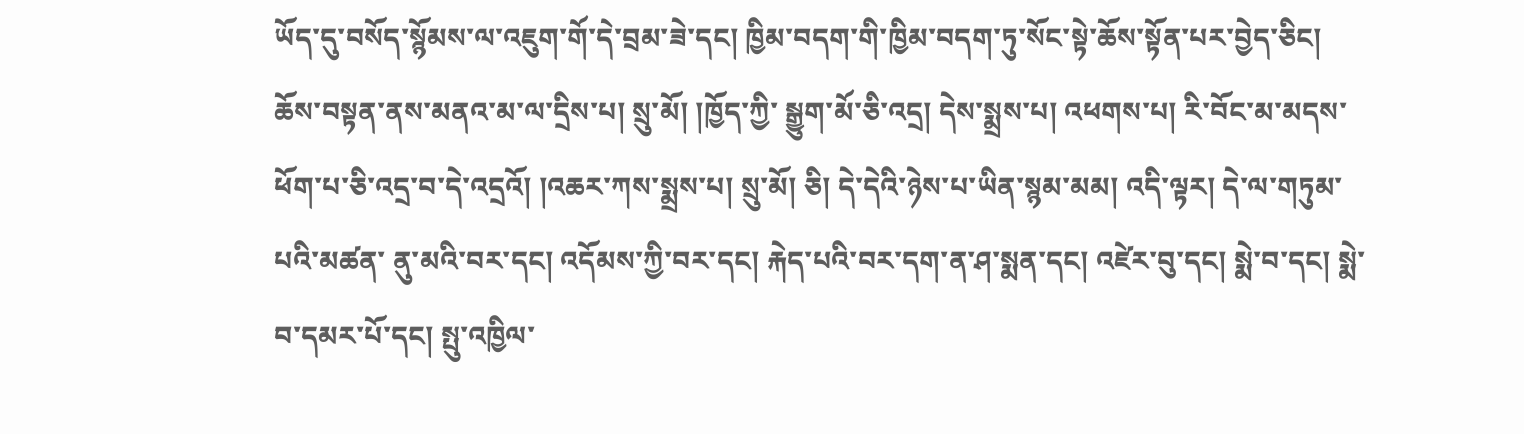ཡོད་དུ་བསོད་སྙོམས་ལ་འཇུག་གོ་དེ་བྲམ་ཟེ་དང། ཁྱིམ་བདག་གི་ཁྱིམ་བདག་ཏུ་སོང་སྟེ་ཆོས་སྟོན་པར་བྱེད་ཅིང། ཆོས་བསྟན་ནས་མནའ་མ་ལ་དྲིས་པ། སྲུ་མོ། །ཁྱོད་ཀྱི་ སྒྱུག་མོ་ཅི་འདྲ། དེས་སྨྲས་པ། འཕགས་པ། རི་བོང་མ་མདས་ཕོག་པ་ཅི་འདྲ་བ་དེ་འདྲའོ། །འཆར་ཀས་སྨྲས་པ། སྲུ་མོ། ཅི། དེ་དེའི་ཉེས་པ་ཡིན་སྙམ་མམ། འདི་ལྟར། དེ་ལ་གཏུམ་པའི་མཚན་ ནུ་མའི་བར་དང། འདོམས་ཀྱི་བར་དང། རྐེད་པའི་བར་དག་ན་ཤ་སྨན་དང། འཛེར་བུ་དང། སྨེ་བ་དང། སྨེ་བ་དམར་པོ་དང། སྤུ་འཁྱིལ་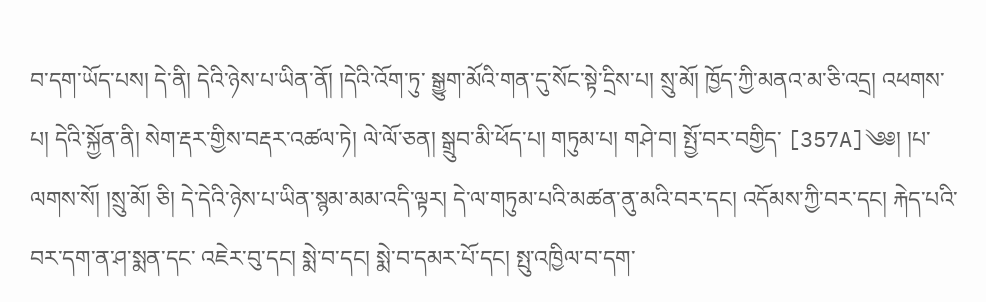བ་དག་ཡོད་པས། དེ་ནི། དེའི་ཉེས་པ་ཡིན་ནོ། །དེའི་འོག་ཏུ་ སྒྱུག་མོའི་གན་དུ་སོང་སྟེ་དྲིས་པ། སྲུ་མོ། ཁྱོད་ཀྱི་མནའ་མ་ཅི་འདྲ། འཕགས་པ། དེའི་སྐྱོན་ནི། སེག་རྡར་གྱིས་བརྡར་འཚལ་ཏེ། ལེ་ལོ་ཅན། སྒྲུབ་མི་ཕོད་པ། གཏུམ་པ། གཤེ་བ། སྤྱོ་བར་བགྱིད་ [357A]༄༅། །པ་ལགས་སོ། །སྲུ་མོ། ཅི། དེ་དེའི་ཉེས་པ་ཡིན་སྙམ་མམ་འདི་ལྟར། དེ་ལ་གཏུམ་པའི་མཚན་ནུ་མའི་བར་དང། འདོམས་ཀྱི་བར་དང། རྐེད་པའི་བར་དག་ན་ཤ་སྨན་དང་ འཇེར་བུ་དང། སྨེ་བ་དང། སྨེ་བ་དམར་པོ་དང། སྤུ་འཁྱིལ་བ་དག་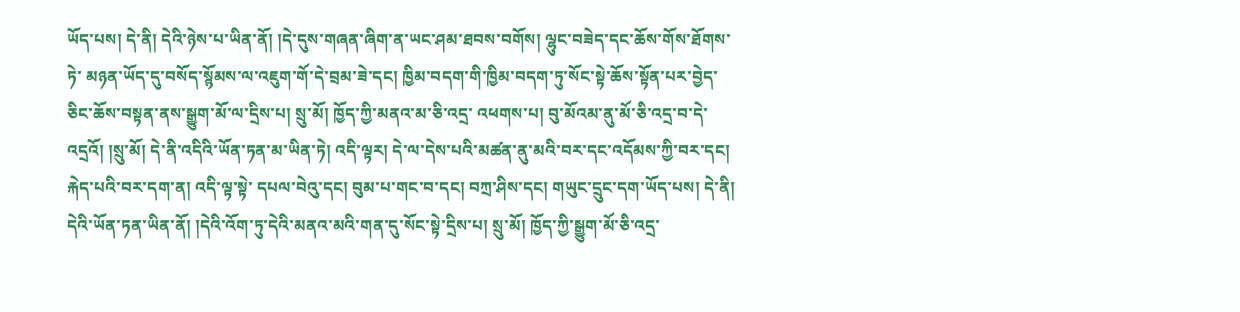ཡོད་པས། དེ་ནི། དེའི་ཉེས་པ་ཡིན་ནོ། །དེ་དུས་གཞན་ཞིག་ན་ཡང་ཤམ་ཐབས་བགོས། ལྷུང་བཟེད་དང་ཆོས་གོས་ཐོགས་ཏེ་ མཉན་ཡོད་དུ་བསོད་སྙོམས་ལ་འཇུག་གོ་དེ་བྲམ་ཟེ་དང། ཁྱིམ་བདག་གི་ཁྱིམ་བདག་ཏུ་སོང་སྟེ་ཆོས་སྟོན་པར་བྱེད་ཅིང་ཆོས་བསྟན་ནས་སྒྱུག་མོ་ལ་དྲིས་པ། སྲུ་མོ། ཁྱོད་ཀྱི་མནའ་མ་ཅི་འདྲ་ འཕགས་པ། བུ་མོའམ་ནུ་མོ་ཅི་འདྲ་བ་དེ་འདྲའོ། །སྲུ་མོ། དེ་ནི་འདིའི་ཡོན་ཏན་མ་ཡིན་ཏེ། འདི་ལྟར། དེ་ལ་དེས་པའི་མཚན་ནུ་མའི་བར་དང་འདོམས་ཀྱི་བར་དང། རྐེད་པའི་བར་དག་ན། འདི་ལྟ་སྟེ་ དཔལ་བེའུ་དང། བུམ་པ་གང་བ་དང། བཀྲ་ཤིས་དང། གཡུང་དྲུང་དག་ཡོད་པས། དེ་ནི། དེའི་ཡོན་ཏན་ཡིན་ནོ། །དེའི་འོག་ཏུ་དེའི་མནའ་མའི་གན་དུ་སོང་སྟེ་དྲིས་པ། སྲུ་མོ། ཁྱོད་ཀྱི་སྒྱུག་མོ་ཅི་འདྲ་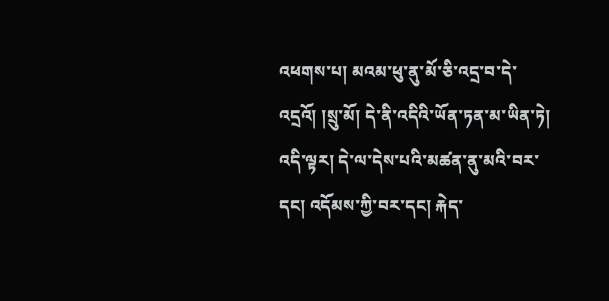འཕགས་པ། མའམ་ཕུ་ནུ་མོ་ཅི་འདྲ་བ་དེ་འདྲའོ། །སྲུ་མོ། དེ་ནི་འདིའི་ཡོན་ཏན་མ་ཡིན་ཏེ། འདི་ལྟར། དེ་ལ་དེས་པའི་མཚན་ནུ་མའི་བར་དང། འདོམས་ཀྱི་བར་དང། རྐེད་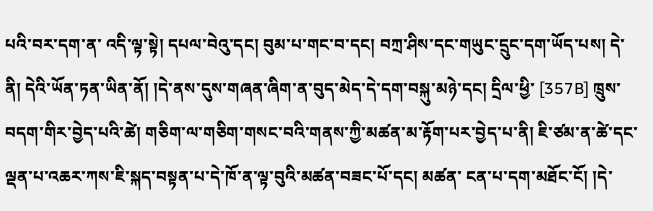པའི་བར་དག་ན་ འདི་ལྟ་སྟེ། དཔལ་བེའུ་དང། བུམ་པ་གང་བ་དང། བཀྲ་ཤིས་དང་གཡུང་དྲུང་དག་ཡོད་པས། དེ་ནི། དེའི་ཡོན་ཏན་ཡིན་ནོ། །དེ་ནས་དུས་གཞན་ཞིག་ན་བུད་མེད་དེ་དག་བསྐུ་མཉེ་དང། དྲིལ་ཕྱི་ [357B] ཁྲུས་བདག་གིར་བྱེད་པའི་ཚེ། གཅིག་ལ་གཅིག་གསང་བའི་གནས་ཀྱི་མཚན་མ་རྟོག་པར་བྱེད་པ་ནི། ཇི་ཙམ་ན་ཚེ་དང་ལྡན་པ་འཆར་ཀས་ཇི་སྐད་བསྟན་པ་དེ་ཁོ་ན་ལྟ་བུའི་མཚན་བཟང་པོ་དང། མཚན་ ངན་པ་དག་མཐོང་ངོ། །དེ་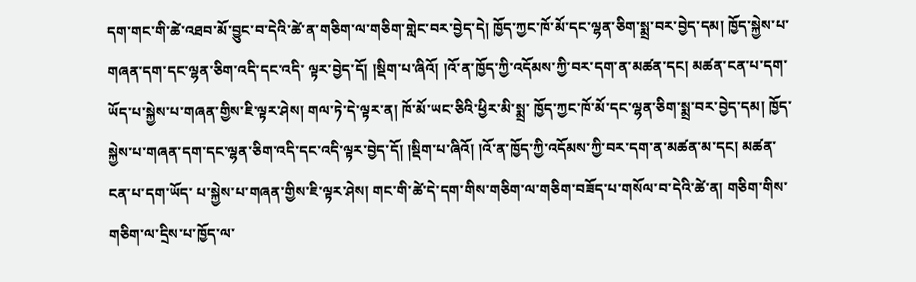དག་གང་གི་ཚེ་འཐབ་མོ་བྱུང་བ་དེའི་ཚེ་ན་གཅིག་ལ་གཅིག་གླེང་བར་བྱེད་དེ། ཁྱོད་ཀྱང་ཁོ་མོ་དང་ལྷན་ཅིག་སྨྲ་བར་བྱེད་དམ། ཁྱོད་སྐྱེས་པ་གཞན་དག་དང་ལྷན་ཅིག་འདི་དང་འདི་ ལྟར་བྱེད་དོ། །སྡིག་པ་ཞིའོ། །འོ་ན་ཁྱོད་ཀྱི་འདོམས་ཀྱི་བར་དག་ན་མཚན་དང། མཚན་ངན་པ་དག་ཡོད་པ་སྐྱེས་པ་གཞན་གྱིས་ཇི་ལྟར་ཤེས། གལ་ཏེ་དེ་ལྟར་ན། ཁོ་མོ་ཡང་ཅིའི་ཕྱིར་མི་སྨྲ་ ཁྱོད་ཀྱང་ཁོ་མོ་དང་ལྷན་ཅིག་སྨྲ་བར་བྱེད་དམ། ཁྱོད་སྐྱེས་པ་གཞན་དག་དང་ལྷན་ཅིག་འདི་དང་འདི་ལྟར་བྱེད་དོ། །སྡིག་པ་ཞིའོ། །འོ་ན་ཁྱོད་ཀྱི་འདོམས་ཀྱི་བར་དག་ན་མཚན་མ་དང། མཚན་ངན་པ་དག་ཡོད་ པ་སྐྱེས་པ་གཞན་གྱིས་ཇི་ལྟར་ཤེས། གང་གི་ཚེ་དེ་དག་གིས་གཅིག་ལ་གཅིག་བཟོད་པ་གསོལ་བ་དེའི་ཚེ་ན། གཅིག་གིས་གཅིག་ལ་དྲིས་པ་ཁྱོད་ལ་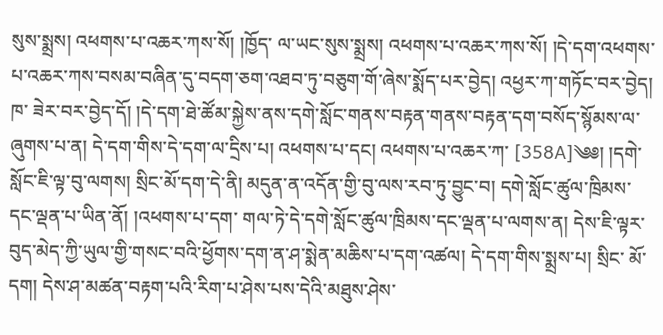སུས་སྨྲས། འཕགས་པ་འཆར་ཀས་སོ། །ཁྱོད་ ལ་ཡང་སུས་སྨྲས། འཕགས་པ་འཆར་ཀས་སོ། །དེ་དག་འཕགས་པ་འཆར་ཀས་བསམ་བཞིན་དུ་བདག་ཅག་འཐབ་ཏུ་བཅུག་གོ་ཞེས་སྨོད་པར་བྱེད། འཕྱར་ཀ་གཏོང་བར་བྱེད། ཁ་ ཟེར་བར་བྱེད་དོ། །དེ་དག་ཐེ་ཚོམ་སྐྱེས་ནས་དགེ་སློང་གནས་བརྟན་གནས་བརྟན་དག་བསོད་སྙོམས་ལ་ཞུགས་པ་ན། དེ་དག་གིས་དེ་དག་ལ་དྲིས་པ། འཕགས་པ་དང། འཕགས་པ་འཆར་ཀ་ [358A]༄༅། །དགེ་སློང་ཇི་ལྟ་བུ་ལགས། སྲིང་མོ་དག་དེ་ནི། མདུན་ན་འདོན་གྱི་བུ་ལས་རབ་ཏུ་བྱུང་བ། དགེ་སློང་ཚུལ་ཁྲིམས་དང་ལྡན་པ་ཡིན་ནོ། །འཕགས་པ་དག་ གལ་ཏེ་དེ་དགེ་སློང་ཚུལ་ཁྲིམས་དང་ལྡན་པ་ལགས་ན། དེས་ཇི་ལྟར་བུད་མེད་ཀྱི་ཡུལ་གྱི་གསང་བའི་ཕྱོགས་དག་ན་ཤ་སྨེན་མཆིས་པ་དག་འཚལ། དེ་དག་གིས་སྨྲས་པ། སྲིང་ མོ་དག། དེས་ཤ་མཚན་བརྟག་པའི་རིག་པ་ཤེས་པས་དེའི་མཐུས་ཤེས་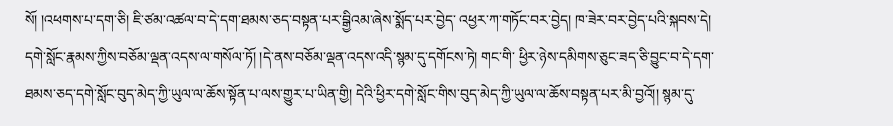སོ། །འཕགས་པ་དག་ཅི། ཇི་ཙམ་འཚལ་བ་དེ་དག་ཐམས་ཅད་བསྟན་པར་བྒྱིའམ་ཞེས་སྨོད་པར་བྱེད་ འཕྱར་ཀ་གཏོང་བར་བྱེད། ཁ་ཟེར་བར་བྱེད་པའི་སྐབས་དེ། དགེ་སློང་རྣམས་ཀྱིས་བཅོམ་ལྡན་འདས་ལ་གསོལ་ཏོ། །དེ་ནས་བཅོམ་ལྡན་འདས་འདི་སྙམ་དུ་དགོངས་ཏེ། གང་གི་ ཕྱིར་ཉེས་དམིགས་ཅུང་ཟད་ཅི་བྱུང་བ་དེ་དག་ཐམས་ཅད་དགེ་སློང་བུད་མེད་ཀྱི་ཡུལ་ལ་ཆོས་སྟོན་པ་ལས་གྱུར་པ་ཡིན་གྱི། དེའི་ཕྱིར་དགེ་སློང་གིས་བུད་མེད་ཀྱི་ཡུལ་ལ་ཆོས་བསྟན་པར་མི་བྱའོ།། སྙམ་དུ་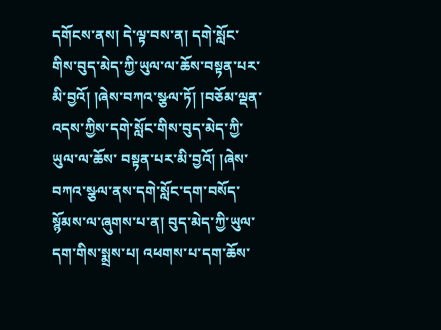དགོངས་ནས། དེ་ལྟ་བས་ན། དགེ་སློང་གིས་བུད་མེད་ཀྱི་ཡུལ་ལ་ཆོས་བསྟན་པར་མི་བྱའོ། །ཞེས་བཀའ་སྩལ་ཏོ། །བཅོམ་ལྡན་འདས་ཀྱིས་དགེ་སློང་གིས་བུད་མེད་ཀྱི་ཡུལ་ལ་ཆོས་ བསྟན་པར་མི་བྱའོ། །ཞེས་བཀའ་སྩལ་ནས་དགེ་སློང་དག་བསོད་སྙོམས་ལ་ཞུགས་པ་ན། བུད་མེད་ཀྱི་ཡུལ་དག་གིས་སྨྲས་པ། འཕགས་པ་དག་ཆོས་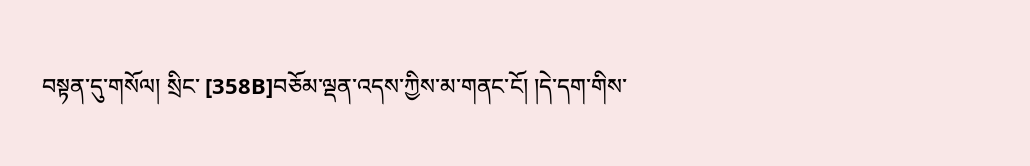བསྟན་དུ་གསོལ། སྲིང་ [358B]བཅོམ་ལྡན་འདས་ཀྱིས་མ་གནང་ངོ། །དེ་དག་གིས་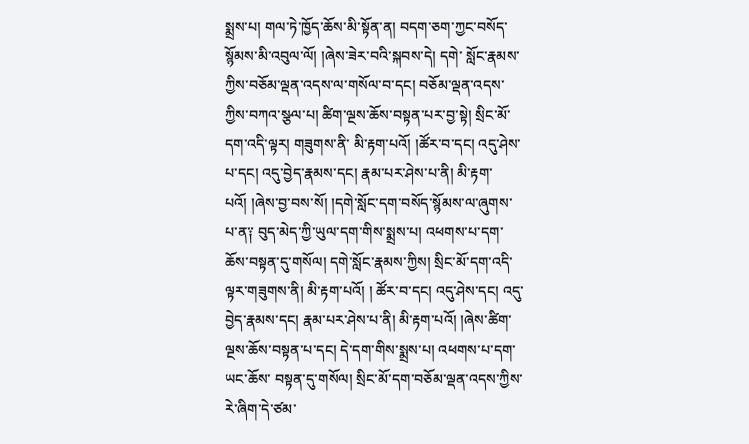སྨྲས་པ། གལ་ཏེ་ཁྱོད་ཆོས་མི་སྟོན་ན། བདག་ཅག་ཀྱང་བསོད་སྙོམས་མི་འབུལ་ལོ། །ཞེས་ཟེར་བའི་སྐབས་དེ། དགེ་ སློང་རྣམས་ཀྱིས་བཅོམ་ལྡན་འདས་ལ་གསོལ་བ་དང། བཅོམ་ལྡན་འདས་ཀྱིས་བཀའ་སྩལ་པ། ཚིག་ལྔས་ཆོས་བསྟན་པར་བྱ་སྟེ། སྲིང་མོ་དག་འདི་ལྟར། གཟུགས་ནི་ མི་རྟག་པའོ། །ཚོར་བ་དང། འདུ་ཤེས་པ་དང། འདུ་བྱེད་རྣམས་དང། རྣམ་པར་ཤེས་པ་ནི། མི་རྟག་པའོ། །ཞེས་བྱ་བས་སོ། །དགེ་སློང་དག་བསོད་སྙོམས་ལ་ཞུགས་ པ་ན༑ བུད་མེད་ཀྱི་ཡུལ་དག་གིས་སྨྲས་པ། འཕགས་པ་དག་ཆོས་བསྟན་དུ་གསོལ། དགེ་སློང་རྣམས་ཀྱིས། སྲིང་མོ་དག་འདི་ལྟར་གཟུགས་ནི། མི་རྟག་པའོ། ། ཚོར་བ་དང། འདུ་ཤེས་དང། འདུ་བྱེད་རྣམས་དང། རྣམ་པར་ཤེས་པ་ནི། མི་རྟག་པའོ། །ཞེས་ཚིག་ལྔས་ཆོས་བསྟན་པ་དང། དེ་དག་གིས་སྨྲས་པ། འཕགས་པ་དག་ཡང་ཆོས་ བསྟན་དུ་གསོལ། སྲིང་མོ་དག་བཅོམ་ལྡན་འདས་ཀྱིས་རེ་ཞིག་དེ་ཙམ་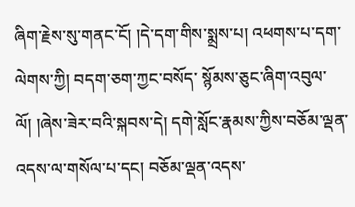ཞིག་རྗེས་སུ་གནང་ངོ། །དེ་དག་གིས་སྨྲས་པ། འཕགས་པ་དག་ལེགས་ཀྱི། བདག་ཅག་ཀྱང་བསོད་ སྙོམས་ཅུང་ཞིག་འབུལ་ལོ། །ཞེས་ཟེར་བའི་སྐབས་དེ། དགེ་སློང་རྣམས་ཀྱིས་བཅོམ་ལྡན་འདས་ལ་གསོལ་པ་དང། བཅོམ་ལྡན་འདས་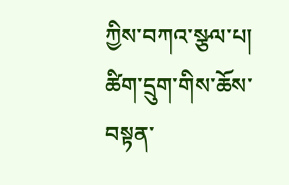ཀྱིས་བཀའ་སྩལ་པ། ཚིག་དྲུག་གིས་ཆོས་བསྟན་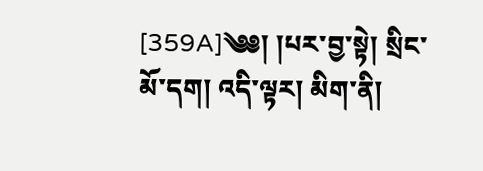[359A]༄༅། །པར་བྱ་སྟེ། སྲིང་མོ་དག། འདི་ལྟར། མིག་ནི།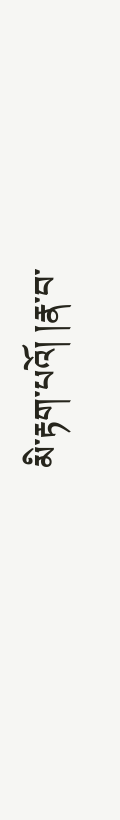མི་རྟག་པའོ། །རྣ་བ་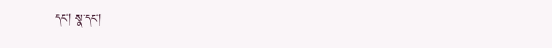དང། སྣ་དང།